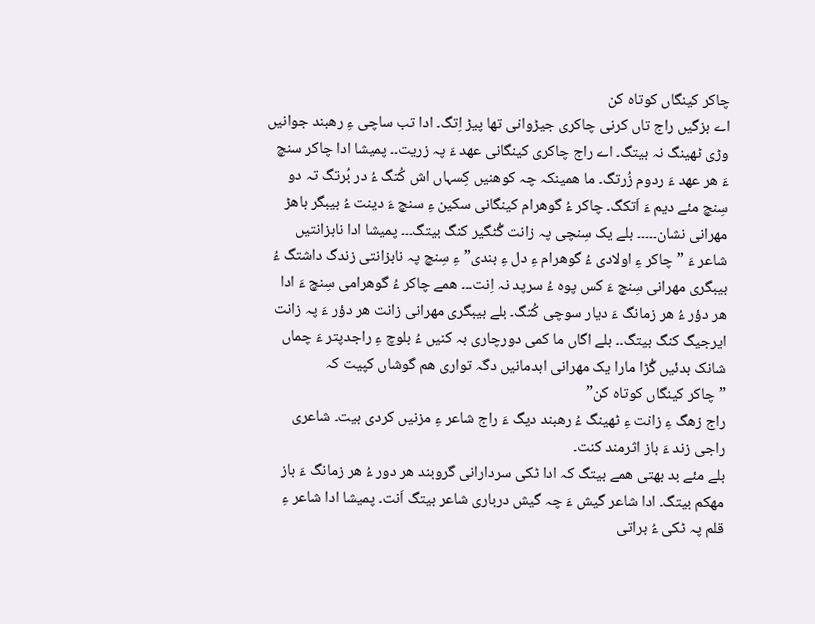چاکر کینگاں کوتاہ کن
اے بزگیں راج تاں کرنی چاکری جیڑوانی تھا پیڑ اِتگ۔ ادا تب ساچی ءِ رھبند جوانیں وڑی ٹھینگ نہ بیتگ۔ اے راج چاکری کینگانی عھد ءَ پہ زریت۔۔ پمیشا ادا چاکر سنچ ءَ ھر عھد ءَ ردوم زُرتگ۔ ما ھمینکہ چہ کوھنیں کِسہاں اش کُتگ ءُ در بُرتگ تہ دو سِنچ مئے دیم ءَ اَتکگ۔ چاکر ءُ گوھرام کینگانی سکین ءِ سنچ ءَ دینت ءُ بیبگر باھڑ مھرانی نشان۔۔۔۔۔ بلے یک سِنچی پہ زانت گُٹگیر کنگ بیتگ۔۔۔ پمیشا ادا نابزانتیں شاعر ءَ ”چاکر ءِ اولادی ءُ گوھرام ءِ دل ءِ بندی” ءِ سِنچ پہ نابزانتی زندگ داشتگ ءُ بیبگری مھرانی سِنچ ءَ کس پوہ ءُ سرپد نہ اِنت۔۔۔ ھمے چاکر ءُ گوھرامی سِنچ ءَ ادا ھر دؤر ءُ ھر زمانگ ءَ دیار سوچی کُتگ۔ بلے بیبگری مھرانی زانت ھر دؤر ءَ پہ زانت ایرجیگ کنگ بیتگ۔۔ بلے اگاں ما کمی دورچاری بہ کنیں ءُ بلوچ ءِ راجدپتر ءَ چماں شانک بدئیں گُڑا مارا یک مھرانی ابدمانیں دگہ تواری ھم گوشاں کپیت کہ
”چاکر کینگاں کوتاہ کن”
راج زھگ ءِ زانت ءِ ٹھینگ ءُ رھبند دیگ ءَ راج شاعر ءِ مزنیں کردی بیت۔ شاعری راجی زند ءَ باز اثرمند کنت۔
بلے مئے بد بھتی ھمے بیتگ کہ ادا ٹکی سردارانی گروبند ھر دور ءُ ھر زمانگ ءَ باز مھکم بیتگ۔ ادا شاعر گیش ءَ چہ گیش درباری شاعر بیتگ اَنت۔ پمیشا ادا شاعر ءِ قلم پہ ٹکی ءُ براتی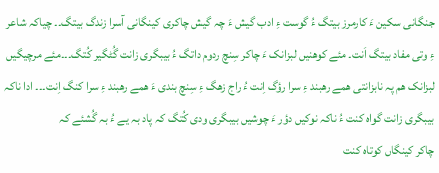جنگانی سکین ءَ کارمرز بیتگ ءُ گوست ءِ ادب گیش ءَ چہ گیش چاکری کینگانی آسرا زندگ بیتگ۔۔ چیاکہ شاعر ءِ وتی مفاد بیتگ اَنت۔ مئے کوھنیں لبزانک ءَ چاکر سِنچ ردوم داتگ ءُ بیبگری زانت گُٹگیر کُتگ۔۔۔مئے مرچیگیں لبزانک ھم پہ نابزانتی ھمے رھبند ءِ سرا رؤگ اِنت ءُ راج زھگ ءِ سِنچ بندی ءَ ھمے رھبند ءِ سرا کنگ اِنت۔۔۔ ادا ناکہ بیبگری زانت گواہ کنت ءُ ناکہ نوکیں دؤر ءَ چوشیں بیبگری ودی کُتگ کہ پاد بہ یے ءُ بہ گُشئے کہ
چاکر کینگاں کوتاہ کنت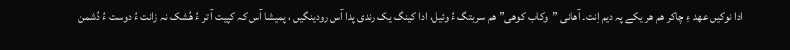ادا نوکیں عھد ءِ چاکر ھم ھر یکے پہ دیم اِنت۔ آھانی ”وکاب کوھی” ھم سربتگ ءُ وئیل، ادا کینگ یک رندی پدا آس رودینگیں ، پمیشا آس کہ کپیت آ تر ءُ ھُشک نہ زانت ءُ دوست ءُ دُشمن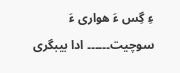ءِ گِس ءَ ھواری ءَ سوچیت۔۔۔۔۔۔ ادا بیبگری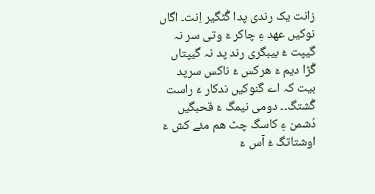زانت یک رندی پدا گُٹگیر اِنت۔ اگاں نوکیں عھد ءِ چاکر ءَ وتی سر نہ گیپت ءُ بیبگری رند پد نہ گیپتاں گُڑا دیم ءَ ھرکس ءُ ناکس سرپد بیت کہ اے گنوکیں ندکار ءَ راست گُشتگ۔۔ دومی نیمگ ءَ قحبگیں دُشمن ءِ کاسگ چٹ ھم مئے کش ءَ اوشتاتگ ءُ آس ءَ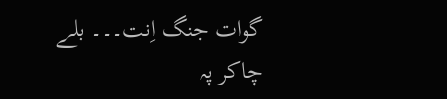گوات جنگ اِنت۔۔۔ بلے
چاکر پہ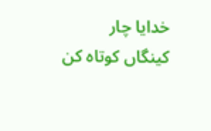خدایا چار
کینگاں کوتاہ کن